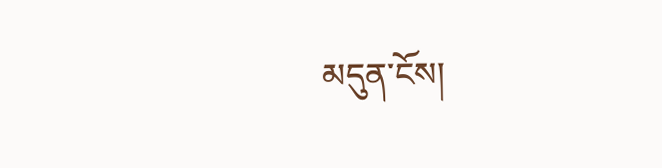མདུན་ངོས།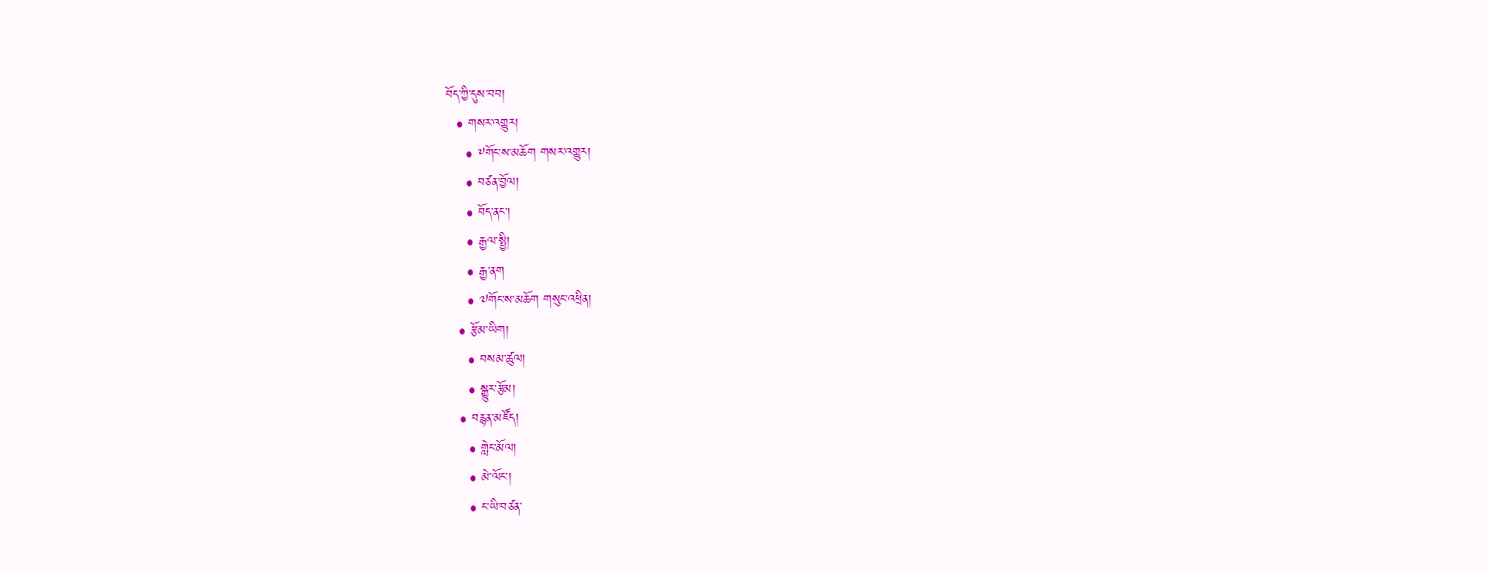བོད་ཀྱི་དུས་བབ།
  • གསར་འགྱུར།
    • ༸གོང་ས་མཆོག གསར་འགྱུར།
    • བཙན་བྱོལ།
    • བོད་ནང་།
    • རྒྱལ་སྤྱི།
    • རྒྱ་ནག
    • ༧གོང་ས་མཆོག གསུང་འཕྲིན།
  • རྩོམ་ཡིག།
    • བསམ་ཚུལ།
    • སྒྱུར་རྩོམ།
  • བརྙན་མཛོད།
    • གླེང་མོལ།
    • མེ་ལོང་།
    • ང་ཡི་བཙན་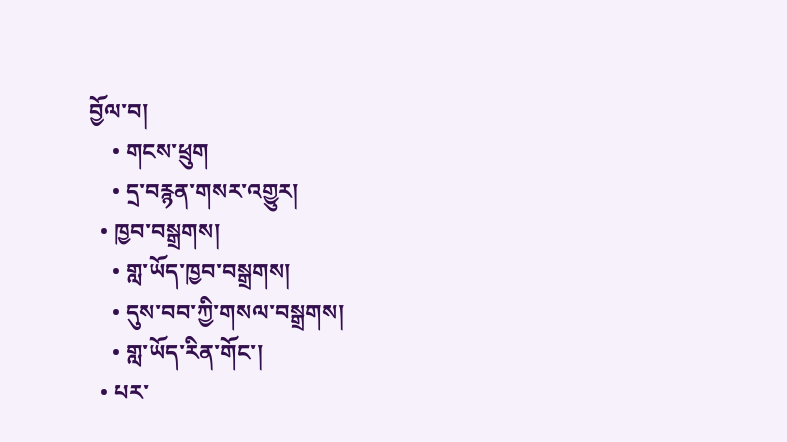བྱོལ་བ།
    • གངས་ཕྲུག
    • དྲ་བརྙན་གསར་འགྱུར།
  • ཁྱབ་བསྒྲགས།
    • གླ་ཡོད་ཁྱབ་བསྒྲགས།
    • དུས་བབ་ཀྱི་གསལ་བསྒྲགས།
    • གླ་ཡོད་རིན་གོང་།
  • པར་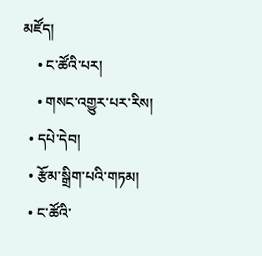མཛོད།
    • ང་ཚོའི་པར།
    • གསང་འགྱུར་པར་རིས།
  • དཔེ་དེབ།
  • རྩོམ་སྒྲིག་པའི་གཏམ།
  • ང་ཚོའི་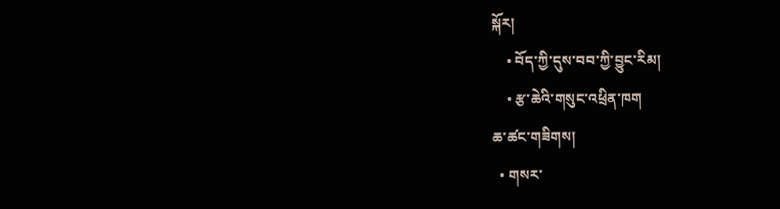སྐོར།
    • བོད་ཀྱི་དུས་བབ་ཀྱི་བྱུང་རིམ།
    • རྩ་ཆེའི་གསུང་འཕྲིན་ཁག
ཆ་ཚང་གཟིགས།
  • གསར་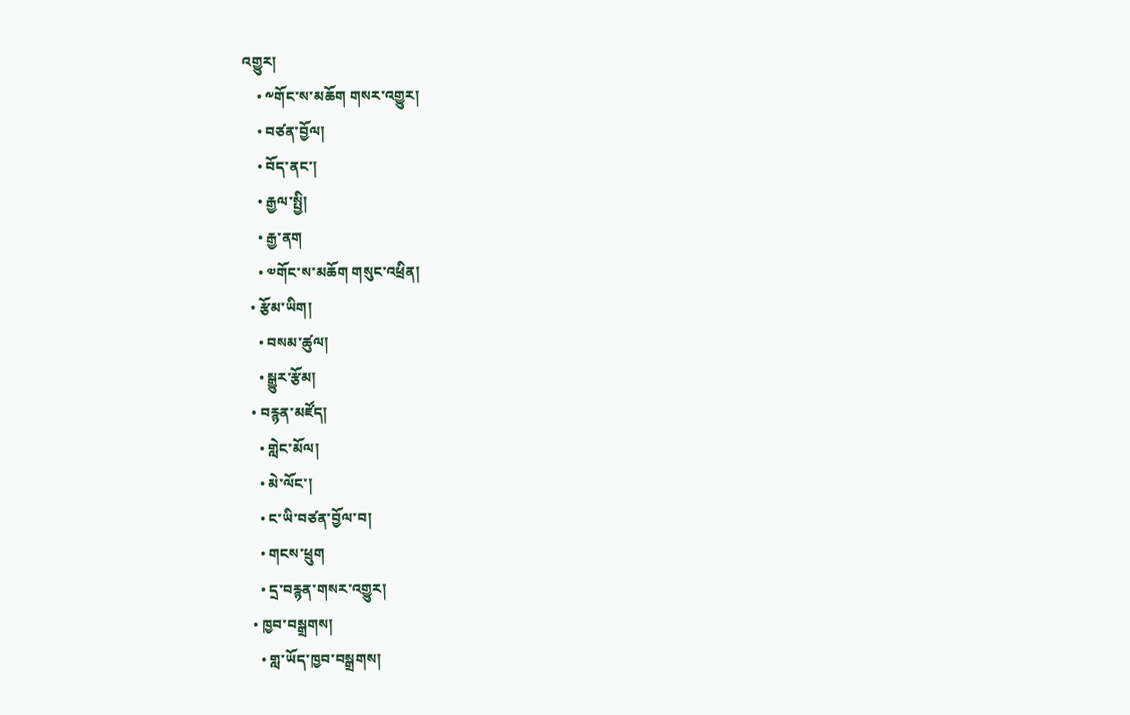འགྱུར།
    • ༸གོང་ས་མཆོག གསར་འགྱུར།
    • བཙན་བྱོལ།
    • བོད་ནང་།
    • རྒྱལ་སྤྱི།
    • རྒྱ་ནག
    • ༧གོང་ས་མཆོག གསུང་འཕྲིན།
  • རྩོམ་ཡིག།
    • བསམ་ཚུལ།
    • སྒྱུར་རྩོམ།
  • བརྙན་མཛོད།
    • གླེང་མོལ།
    • མེ་ལོང་།
    • ང་ཡི་བཙན་བྱོལ་བ།
    • གངས་ཕྲུག
    • དྲ་བརྙན་གསར་འགྱུར།
  • ཁྱབ་བསྒྲགས།
    • གླ་ཡོད་ཁྱབ་བསྒྲགས།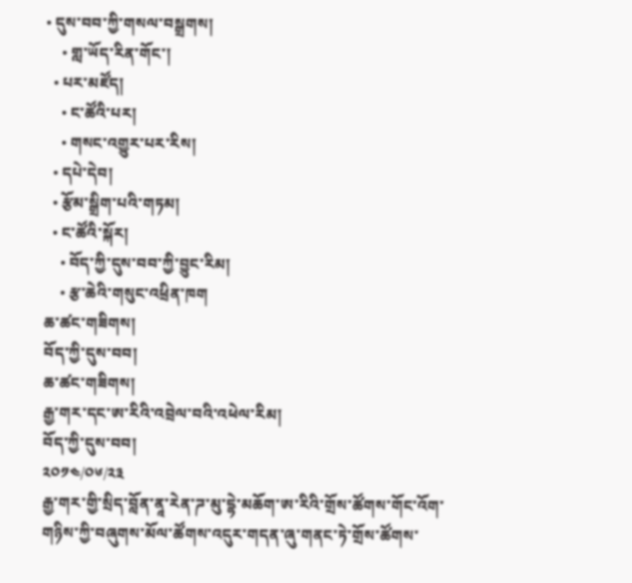• དུས་བབ་ཀྱི་གསལ་བསྒྲགས།
    • གླ་ཡོད་རིན་གོང་།
  • པར་མཛོད།
    • ང་ཚོའི་པར།
    • གསང་འགྱུར་པར་རིས།
  • དཔེ་དེབ།
  • རྩོམ་སྒྲིག་པའི་གཏམ།
  • ང་ཚོའི་སྐོར།
    • བོད་ཀྱི་དུས་བབ་ཀྱི་བྱུང་རིམ།
    • རྩ་ཆེའི་གསུང་འཕྲིན་ཁག
ཆ་ཚང་གཟིགས།
བོད་ཀྱི་དུས་བབ།
ཆ་ཚང་གཟིགས།
རྒྱ་གར་དང་ཨ་རིའི་འབྲེལ་བའི་འཕེལ་རིམ།
བོད་ཀྱི་དུས་བབ།
༢༠༡༤/༠༦/༢༣
རྒྱ་གར་གྱི་སྲིད་བློན་ནཱ་རེན་ཌ་མུ་དྷེ་མཆོག་ཨ་རིའི་གྲོས་ཚོགས་གོང་འོག་གཉིས་ཀྱི་བཞུགས་མོལ་ཚོགས་འདུར་གདན་ཞུ་གནང་ཏེ་གྲོས་ཚོགས་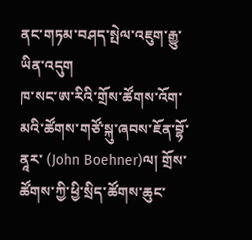ནང་གཏམ་བཤད་སྤེལ་འཇུག་རྒྱུ་ཡིན་འདུག
ཁ་སང་ཨ་རིའི་གྲོས་ཚོགས་འོག་མའི་ཚོགས་གཙོ་སྐུ་ཞབས་ཇོན་བྷོ་ནཱར་ (John Boehner)ལ། གྲོས་ཚོགས་ཀྱི་ཕྱི་སྲིད་ཚོགས་ཆུང་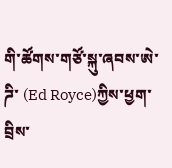གི་ཚོགས་གཙོ་སྐུ་ཞབས་ཨེ་ཌི་ (Ed Royce)ཀྱིས་ཕྱག་བྲིས་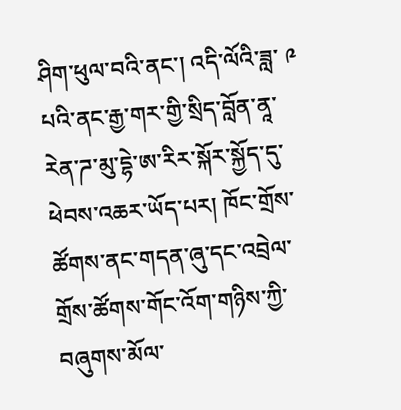ཤིག་ཕུལ་བའི་ནང་། འདི་ལོའི་ཟླ་ ༩ པའི་ནང་རྒྱ་གར་གྱི་སྲིད་བློན་ནཱ་རེན་ཌ་མུ་དྷེ་ཨ་རིར་སྐོར་སྐྱོད་དུ་ཕེབས་འཆར་ཡོད་པར། ཁོང་གྲོས་ཚོགས་ནང་གདན་ཞུ་དང་འབྲེལ་གྲོས་ཚོགས་གོང་འོག་གཉིས་ཀྱི་བཞུགས་མོལ་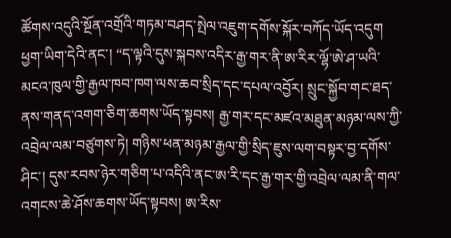ཚོགས་འདུའི་སྔོན་འགྲོའི་གཏམ་བཤད་སྤེལ་འཇུག་དགོས་སྐོར་བཀོད་ཡོད་འདུག
ཕྱག་ཡིག་དེའི་ནང་། “ད་ལྟའི་དུས་སྐབས་འདིར་རྒྱ་གར་ནི་ཨ་རིར་ལྷོ་ཨེ་ཤ་ཡའི་མངའ་ཁུལ་གྱི་རྒྱལ་ཁབ་ཁག་ལས་ཆབ་སྲིད་དང་དཔལ་འབྱོར། སྲུང་སྐྱོབ་གང་ཐད་ནས་གནད་འགག་ཅིག་ཆགས་ཡོད་སྟབས། རྒྱ་གར་དང་མཛའ་མཐུན་མཉམ་ལས་ཀྱི་འབྲེལ་ལམ་བཙུགས་ཏེ། གཉིས་ཕན་མཉམ་རྒྱལ་གྱི་སྲིད་ཇུས་ལག་བསྟར་བྱ་དགོས་ཤིང་། དུས་རབས་ཉེར་གཅིག་པ་འདིའི་ནང་ཨ་རི་དང་རྒྱ་གར་གྱི་འབྲེལ་ལམ་ནི་གལ་འགངས་ཆེ་ཤོས་ཆགས་ཡོད་སྟབས། ཨ་རིས་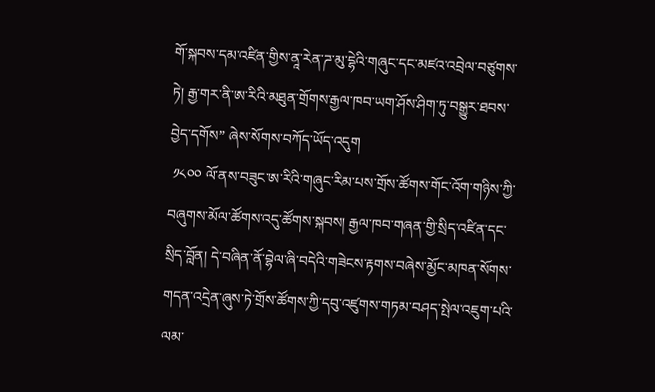གོ་སྐབས་དམ་འཛིན་གྱིས་ནཱ་རེན་ཌ་མུ་དྷེའི་གཞུང་དང་མཛའ་འབྲེལ་བཙུགས་ཏེ། རྒྱ་གར་ནི་ཨ་རིའི་མཐུན་གྲོགས་རྒྱལ་ཁབ་ཡག་ཤོས་ཤིག་ཏུ་བསྒྱུར་ཐབས་བྱེད་དགོས” ཞེས་སོགས་བཀོད་ཡོད་འདུག
 ༡༨༠༠ ལོ་ནས་བཟུང་ཨ་རིའི་གཞུང་རིམ་པས་གྲོས་ཚོགས་གོང་འོག་གཉིས་ཀྱི་བཞུགས་མོལ་ཚོགས་འདུ་ཚོགས་སྐབས། རྒྱལ་ཁབ་གཞན་གྱི་སྲིད་འཛིན་དང་སྲིད་བློན། དེ་བཞིན་ནོ་བྷེལ་ཞི་བདེའི་གཟེངས་རྟགས་བཞེས་མྱོང་མཁན་སོགས་གདན་འདྲེན་ཞུས་ཏེ་གྲོས་ཚོགས་ཀྱི་དབུ་འཛུགས་གཏམ་བཤད་སྤེལ་འཇུག་པའི་ལམ་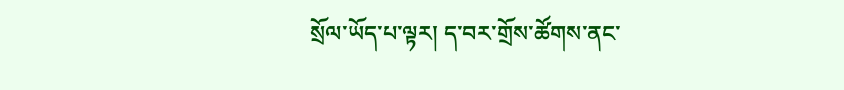སྲོལ་ཡོད་པ་ལྟར། ད་བར་གྲོས་ཚོགས་ནང་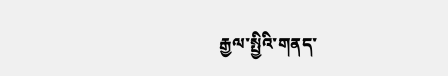རྒྱལ་སྤྱིའི་གནད་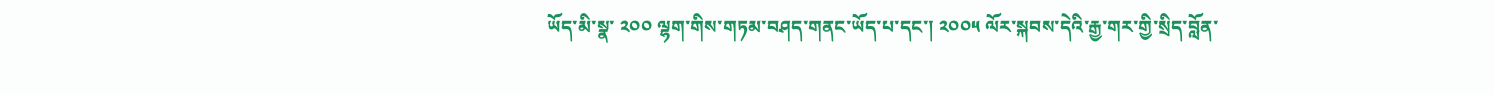ཡོད་མི་སྣ་ ༢༠༠ ལྷག་གིས་གཏམ་བཤད་གནང་ཡོད་པ་དང་། ༢༠༠༥ ལོར་སྐབས་དེའི་རྒྱ་གར་གྱི་སྲིད་བློན་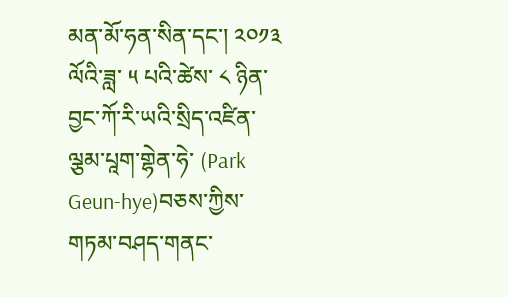མན་མོ་ཧན་སིན་དང་། ༢༠༡༣ ལོའི་ཟླ་ ༥ པའི་ཚེས་ ༨ ཉིན་བྱང་ཀོ་རི་ཡའི་སྲིད་འཛིན་ལྕམ་པཱག་གྷེན་ཧེ་ (Park Geun-hye)བཅས་ཀྱིས་གཏམ་བཤད་གནང་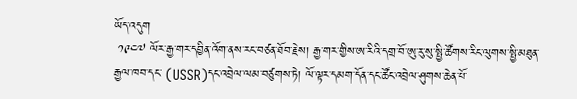ཡོད་འདུག
 ༡༩༤༧ ལོར་རྒྱ་གར་དབྱིན་འོག་ནས་རང་བཙན་ཐོབ་རྗེས། རྒྱ་གར་གྱིས་ཨ་རིའི་དགྲ་བོ་ཨུ་རུ་སུ་སྤྱི་ཚོགས་རིང་ལུགས་སྤྱི་མཐུན་རྒྱལ་ཁབ་དང་ (USSR)དང་འབྲེལ་ལམ་བཙུགས་ཏེ། ལོ་ལྟར་དམག་དོན་དང་ཚོང་འབྲེལ་ཤུགས་ཆེན་པོ་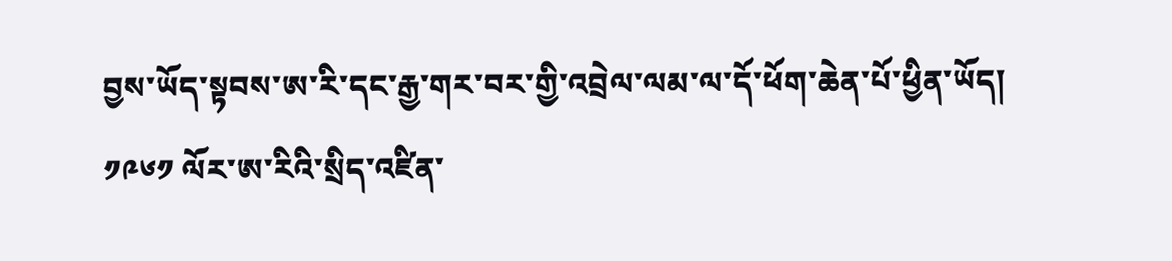བྱས་ཡོད་སྟབས་ཨ་རི་དང་རྒྱ་གར་བར་གྱི་འབྲེལ་ལམ་ལ་དོ་ཕོག་ཆེན་པོ་ཕྱིན་ཡོད། ༡༩༦༡ ལོར་ཨ་རིའི་སྲིད་འཛིན་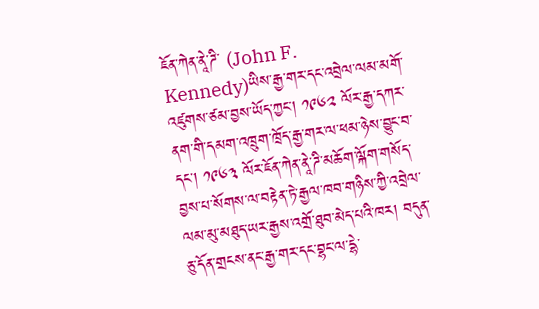ཇོན་ཀེན་ནཱེ་ཌི་ (John F. Kennedy)ཡིས་རྒྱ་གར་དང་འབྲེལ་ལམ་མགོ་འཛུགས་ཙམ་བྱས་ཡོད་ཀྱང་། ༡༩༦༢ ལོར་རྒྱ་དཀར་ནག་གི་དམག་འཁྲུག་ཁྲོད་རྒྱ་གར་ལ་ཕམ་ཉེས་བྱུང་བ་དང་། ༡༩༦༣ ལོར་ཇོན་ཀེན་ནཱེ་ཌི་མཆོག་ལྐོག་གསོད་བྱས་པ་སོགས་ལ་བརྟེན་ཏེ་རྒྱལ་ཁབ་གཉིས་ཀྱི་འབྲེལ་ལམ་མུ་མཐུད་ཡར་རྒྱས་འགྲོ་ཐུབ་མེད་པའི་ཁར། བདུན་ཅུ་དོན་གྲངས་ནང་རྒྱ་གར་དང་བྷང་ལ་དྷེ་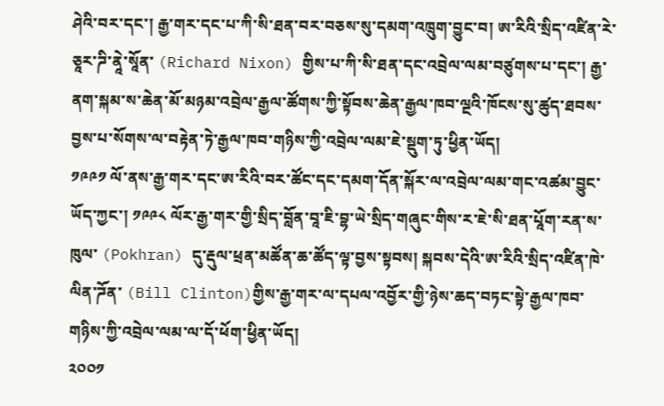ཤེའི་བར་དང་། རྒྱ་གར་དང་པ་ཀི་སི་ཐན་བར་བཅས་སུ་དམག་འཁྲུག་བྱུང་བ། ཨ་རིའི་སྲིད་འཛིན་རེ་ཅཱར་ཌི་ནཱེ་སཱོན་ (Richard Nixon) གྱིས་པ་ཀི་སི་ཐན་དང་འབྲེལ་ལམ་བཙུགས་པ་དང་། རྒྱ་ནག་སྐམ་ས་ཆེན་མོ་མཉམ་འབྲེལ་རྒྱལ་ཚོགས་ཀྱི་སྟོབས་ཆེན་རྒྱལ་ཁབ་ལྔའི་ཁོངས་སུ་ཚུད་ཐབས་བྱས་པ་སོགས་ལ་བརྟེན་ཏེ་རྒྱལ་ཁབ་གཉིས་ཀྱི་འབྲེལ་ལམ་ཇེ་སྡུག་ཏུ་ཕྱིན་ཡོད།
༡༩༩༡ ལོ་ནས་རྒྱ་གར་དང་ཨ་རིའི་བར་ཚོང་དང་དམག་དོན་སྐོར་ལ་འབྲེལ་ལམ་གང་འཚམ་བྱུང་ཡོད་ཀྱང་། ༡༩༩༨ ལོར་རྒྱ་གར་གྱི་སྲིད་བློན་བཱ་ཇི་བྷ་ཡེ་སྲིད་གཞུང་གིས་ར་ཇེ་སི་ཐན་པཱོག་རན་ས་ཁུལ་ (Pokhran) དུ་རྡུལ་ཕྲན་མཚོན་ཆ་ཚོད་ལྟ་བྱས་སྟབས། སྐབས་དེའི་ཨ་རིའི་སྲིད་འཛིན་ཁེ་ལིན་ཌོན་ (Bill Clinton)གྱིས་རྒྱ་གར་ལ་དཔལ་འབྱོར་གྱི་ཉེས་ཆད་བཏང་སྟེ་རྒྱལ་ཁབ་གཉིས་ཀྱི་འབྲེལ་ལམ་ལ་དོ་ཕོག་ཕྱིན་ཡོད།
༢༠༠༡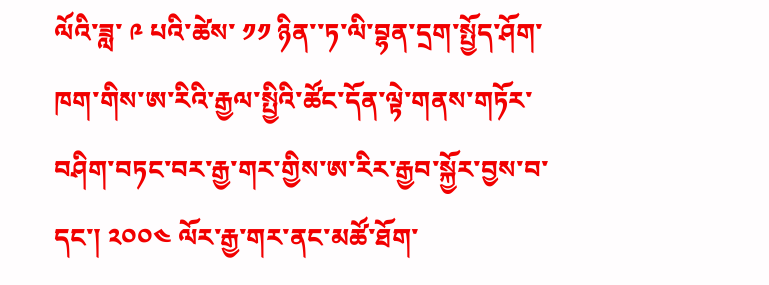ལོའི་ཟླ་ ༩ པའི་ཚེས་ ༡༡ ཉིན་་ཏ་ལི་བྷན་དྲག་སྤྱོད་ཤོག་ཁག་གིས་ཨ་རིའི་རྒྱལ་སྤྱིའི་ཚོང་དོན་ལྟེ་གནས་གཏོར་བཤིག་བཏང་བར་རྒྱ་གར་གྱིས་ཨ་རིར་རྒྱབ་སྐྱོར་བྱས་བ་དང་། ༢༠༠༤ ལོར་རྒྱ་གར་ནང་མཚོ་ཐོག་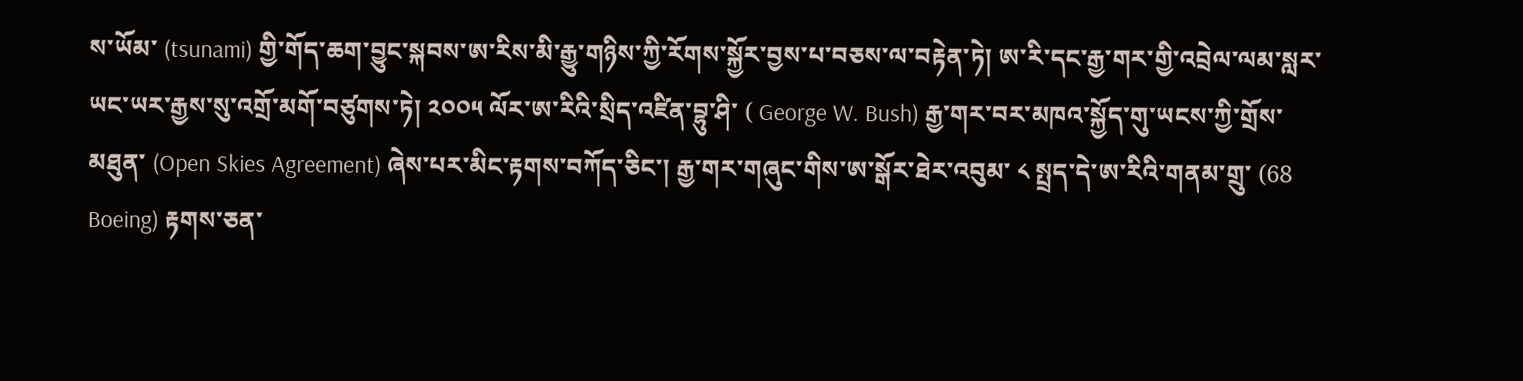ས་ཡོམ་ (tsunami) གྱི་གོད་ཆག་བྱུང་སྐབས་ཨ་རིས་མི་རྒྱུ་གཉིས་ཀྱི་རོགས་སྐྱོར་བྱས་པ་བཅས་ལ་བརྟེན་ཏེ། ཨ་རི་དང་རྒྱ་གར་གྱི་འབྲེལ་ལམ་སླར་ཡང་ཡར་རྒྱས་སུ་འགྲོ་མགོ་བཙུགས་ཏེ། ༢༠༠༥ ལོར་ཨ་རིའི་སྲིད་འཛིན་བྷུ་ཤི་ ( George W. Bush) རྒྱ་གར་བར་མཁའ་སྐྱོད་གུ་ཡངས་ཀྱི་གྲོས་མཐུན་ (Open Skies Agreement) ཞེས་པར་མིང་རྟགས་བཀོད་ཅིང་། རྒྱ་གར་གཞུང་གིས་ཨ་སྒོར་ཐེར་འབུམ་ ༨ སྤྲད་དེ་ཨ་རིའི་གནམ་གྲུ་ (68 Boeing) རྟགས་ཅན་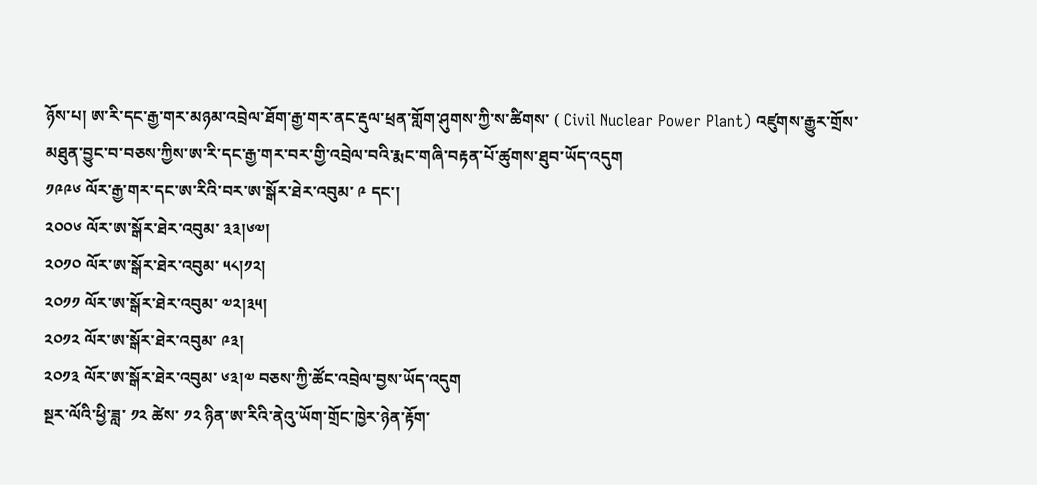ཉོས་པ། ཨ་རི་དང་རྒྱ་གར་མཉམ་འབྲེལ་ཐོག་རྒྱ་གར་ནང་རྡུལ་ཕྲན་གློག་ཤུགས་ཀྱི་ས་ཚིགས་ ( Civil Nuclear Power Plant) འཛུགས་རྒྱུར་གྲོས་མཐུན་བྱུང་བ་བཅས་ཀྱིས་ཨ་རི་དང་རྒྱ་གར་བར་གྱི་འབྲེལ་བའི་རྨང་གཞི་བརྟན་པོ་ཚུགས་ཐུབ་ཡོད་འདུག
༡༩༩༦ ལོར་རྒྱ་གར་དང་ཨ་རིའི་བར་ཨ་སྒོར་ཐེར་འབུམ་ ༩ དང་།
༢༠༠༦ ལོར་ཨ་སྒོར་ཐེར་འབུམ་ ༣༣།༦༧།
༢༠༡༠ ལོར་ཨ་སྒོར་ཐེར་འབུམ་ ༥༨།༡༢།
༢༠༡༡ ལོར་ཨ་སྒོར་ཐེར་འབུམ་ ༧༢།༣༥།
༢༠༡༢ ལོར་ཨ་སྒོར་ཐེར་འབུམ་ ༩༣།
༢༠༡༣ ལོར་ཨ་སྒོར་ཐེར་འབུམ་ ༦༣།༧ བཅས་ཀྱི་ཚོང་འབྲེལ་བྱས་ཡོད་འདུག
སྔར་ལོའི་ཕྱི་ཟླ་ ༡༢ ཚེས་ ༡༢ ཉིན་ཨ་རིའི་ནེའུ་ཡོག་གྲོང་ཁྱེར་ཉེན་རྟོག་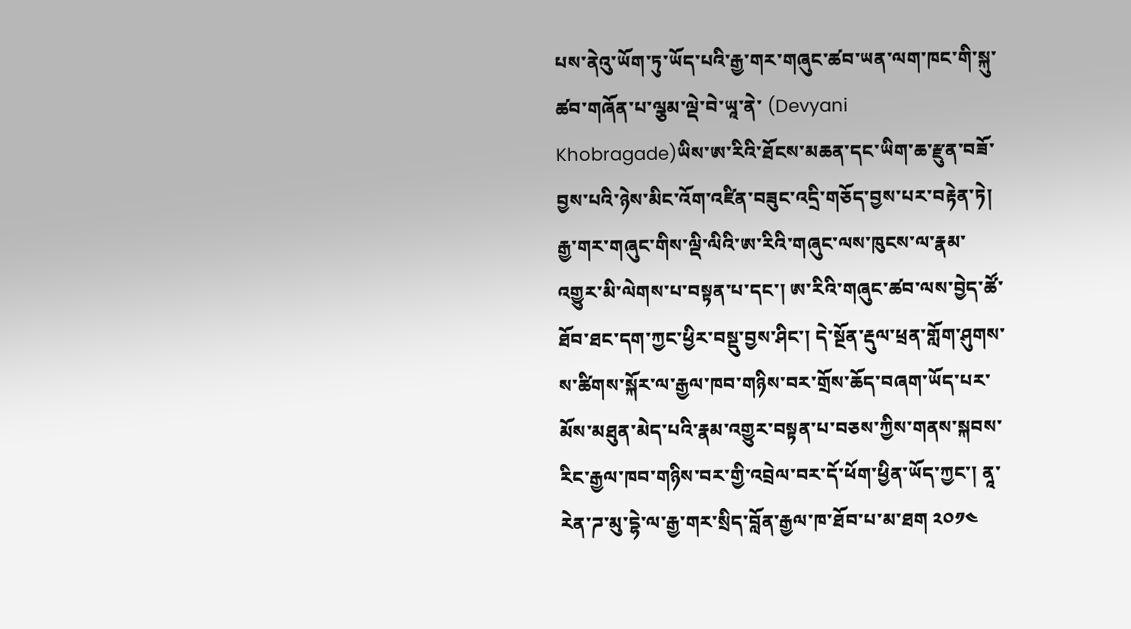པས་ནེའུ་ཡོག་ཏུ་ཡོད་པའི་རྒྱ་གར་གཞུང་ཚབ་ཡན་ལག་ཁང་གི་སྐུ་ཚབ་གཞོན་པ་ལྕམ་ལྡེ་བེ་ཡཱ་ནེ་ (Devyani Khobragade)ཡིས་ཨ་རིའི་ཐོངས་མཆན་དང་ཡིག་ཆ་རྫུན་བཟོ་བྱས་པའི་ཉེས་མིང་འོག་འཛིན་བཟུང་འདྲི་གཅོད་བྱས་པར་བརྟེན་ཏེ། རྒྱ་གར་གཞུང་གིས་ལྡི་ལིའི་ཨ་རིའི་གཞུང་ལས་ཁུངས་ལ་རྣམ་འགྱུར་མི་ལེགས་པ་བསྟན་པ་དང་། ཨ་རིའི་གཞུང་ཚབ་ལས་བྱེད་ཚོ་ཐོབ་ཐང་དག་ཀྱང་ཕྱིར་བསྡུ་བྱས་ཤིང་། དེ་སྔོན་རྡུལ་ཕྲན་གློག་ཤུགས་ས་ཚིགས་སྐོར་ལ་རྒྱལ་ཁབ་གཉིས་བར་གྲོས་ཆོད་བཞག་ཡོད་པར་མོས་མཐུན་མེད་པའི་རྣམ་འགྱུར་བསྟན་པ་བཅས་ཀྱིས་གནས་སྐབས་རིང་རྒྱལ་ཁབ་གཉིས་བར་གྱི་འབྲེལ་བར་དོ་ཕོག་ཕྱིན་ཡོད་ཀྱང་། ནཱ་རེན་ཌ་མུ་དྷེ་ལ་རྒྱ་གར་སྲིད་བློན་རྒྱལ་ཁ་ཐོབ་པ་མ་ཐག ༢༠༡༤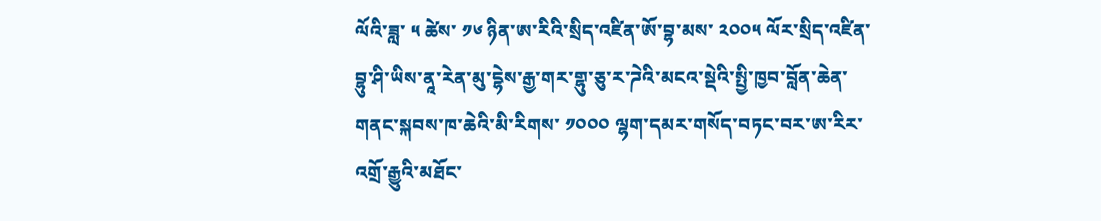ལོའི་ཟླ་ ༥ ཚེས་ ༡༦ ཉིན་ཨ་རིའི་སྲིད་འཛིན་ཨོ་བྷ་མས་ ༢༠༠༥ ལོར་སྲིད་འཛིན་བྷུ་ཤི་ཡིས་ནཱ་རེན་མུ་དྷེས་རྒྱ་གར་གྷུ་ཅུ་ར་ཌེའི་མངའ་སྡེའི་སྤྱི་ཁྱབ་བློན་ཆེན་གནང་སྐབས་ཁ་ཆེའི་མི་རིགས་ ༡༠༠༠ ལྷག་དམར་གསོད་བཏང་བར་ཨ་རིར་འགྲོ་རྒྱུའི་མཐོང་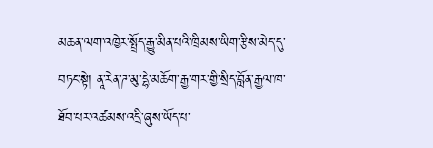མཆན་ལག་འཁྱེར་སྤྲོད་རྒྱུ་མིན་པའི་ཁྲིམས་ཡིག་རྩིས་མེད་དུ་བཏང་སྟེ། ནཱ་རེན་ཌ་མུ་དྷེ་མཆོག་རྒྱ་གར་གྱི་སྲིད་བློན་རྒྱལ་ཁ་ཐོབ་པར་འཚམས་འདྲི་ཞུས་ཡོད་པ་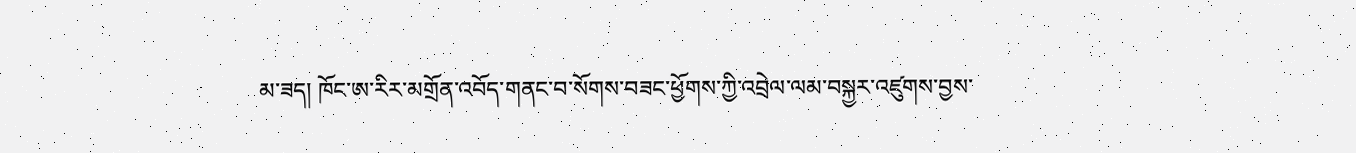མ་ཟད། ཁོང་ཨ་རིར་མགྲོན་འབོད་གནང་བ་སོགས་བཟང་ཕྱོགས་ཀྱི་འབྲེལ་ལམ་བསྐྱར་འཛུགས་བྱས་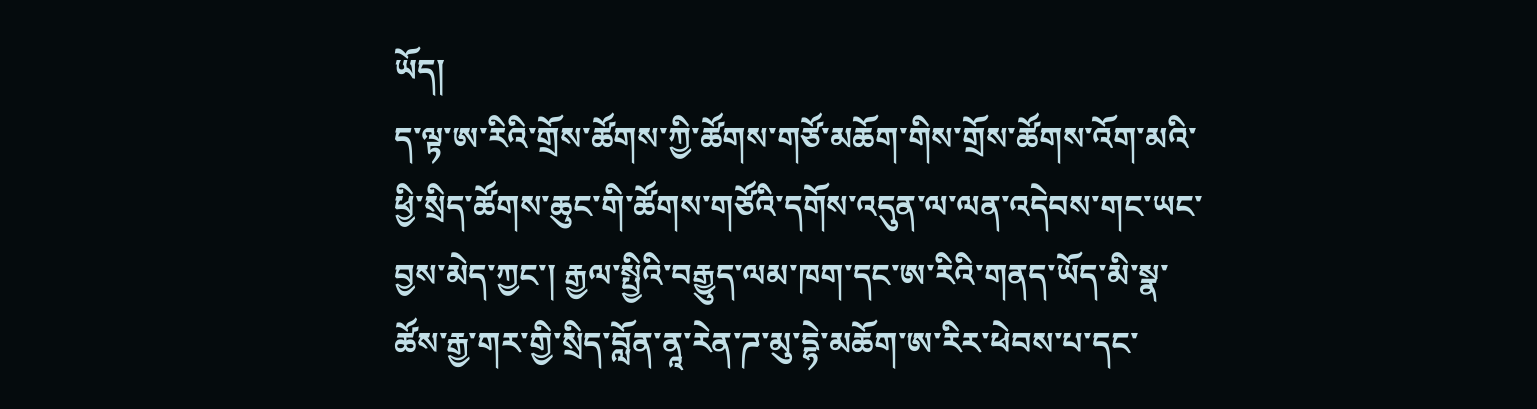ཡོད།
ད་ལྟ་ཨ་རིའི་གྲོས་ཚོགས་ཀྱི་ཚོགས་གཙོ་མཆོག་གིས་གྲོས་ཚོགས་འོག་མའི་ཕྱི་སྲིད་ཚོགས་ཆུང་གི་ཚོགས་གཙོའི་དགོས་འདུན་ལ་ལན་འདེབས་གང་ཡང་བྱས་མེད་ཀྱང་། རྒྱལ་སྤྱིའི་བརྒྱུད་ལམ་ཁག་དང་ཨ་རིའི་གནད་ཡོད་མི་སྣ་ཚོས་རྒྱ་གར་གྱི་སྲིད་བློན་ནཱ་རེན་ཌ་མུ་དྷེ་མཆོག་ཨ་རིར་ཕེབས་པ་དང་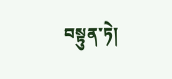བསྟུན་ཏེ།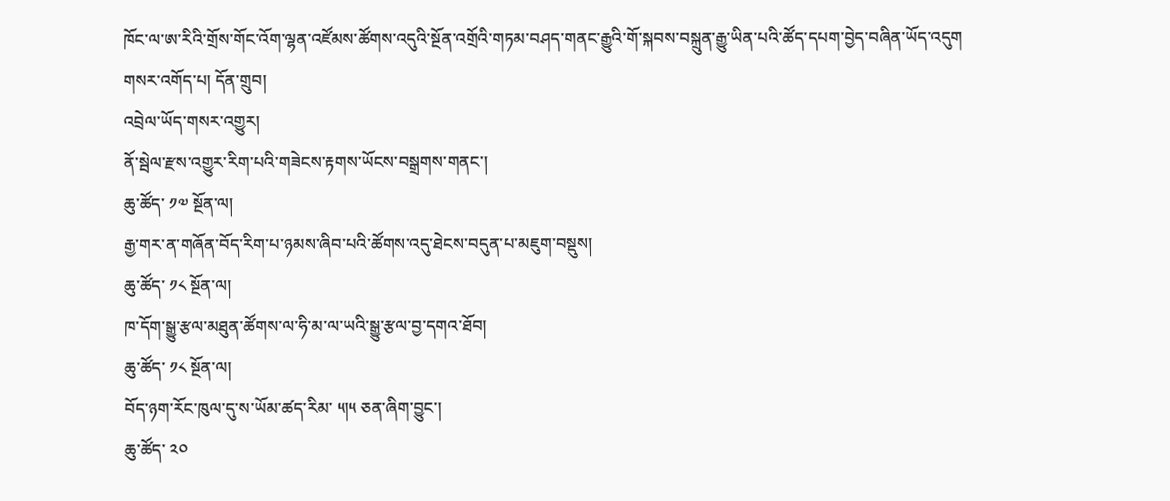ཁོང་ལ་ཨ་རིའི་གྲོས་གོང་འོག་ལྷན་འཛོམས་ཚོགས་འདུའི་སྔོན་འགྲོའི་གཏམ་བཤད་གནང་རྒྱུའི་གོ་སྐབས་བསྐྲུན་རྒྱུ་ཡིན་པའི་ཚོད་དཔག་བྱེད་བཞིན་ཡོད་འདུག
གསར་འགོད་པ། དོན་གྲུབ།
འབྲེལ་ཡོད་གསར་འགྱུར།
ནོ་སྦེལ་རྫས་འགྱུར་རིག་པའི་གཟེངས་རྟགས་ཡོངས་བསྒྲགས་གནང་།
ཆུ་ཚོད་ ༡༧ སྔོན་ལ།
རྒྱ་གར་ན་གཞོན་བོད་རིག་པ་ཉམས་ཞིབ་པའི་ཚོགས་འདུ་ཐེངས་བདུན་པ་མཇུག་བསྡུས།
ཆུ་ཚོད་ ༡༨ སྔོན་ལ།
ཁ་དོག་སྒྱུ་རྩལ་མཐུན་ཚོགས་ལ་ཧི་མ་ལ་ཡའི་སྒྱུ་རྩལ་བྱ་དགའ་ཐོབ།
ཆུ་ཚོད་ ༡༨ སྔོན་ལ།
བོད་ཉག་རོང་ཁུལ་དུ་ས་ཡོམ་ཚད་རིམ་ ༥།༥ ཅན་ཞིག་བྱུང་།
ཆུ་ཚོད་ ༢༠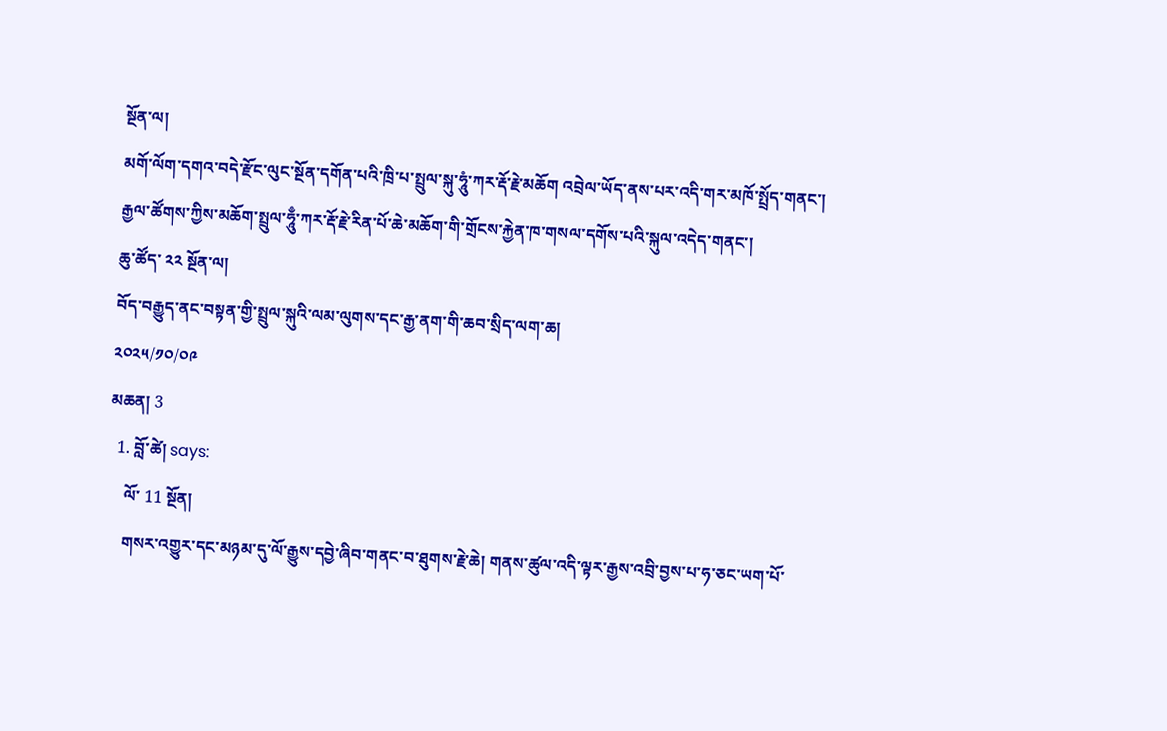སྔོན་ལ།
མགོ་ལོག་དགའ་བདེ་རྫོང་ལུང་སྔོན་དགོན་པའི་ཁྲི་པ་སྤྲུལ་སྐུ་ཧཱུཾ་ཀར་རྡོ་རྗེ་མཆོག འབྲེལ་ཡོད་ནས་པར་འདི་གར་མཁོ་སྤྲོད་གནང་།
རྒྱལ་ཚོགས་ཀྱིས་མཆོག་སྤྲུལ་ཧཱུྃ་ཀར་རྡོ་རྗེ་རིན་པོ་ཆེ་མཆོག་གི་གྲོངས་རྐྱེན་ཁ་གསལ་དགོས་པའི་སྐུལ་འདེད་གནང་།
ཆུ་ཚོད་ ༢༢ སྔོན་ལ།
བོད་བརྒྱུད་ནང་བསྟན་གྱི་སྤྲུལ་སྐུའི་ལམ་ལུགས་དང་རྒྱ་ནག་གི་ཆབ་སྲིད་ལག་ཆ།
༢༠༢༥/༡༠/༠༩
མཆན། 3
  1. བློ་ཚེ། says:
    ལོ་ 11 སྔོན།
    གསར་འགྱུར་དང་མཉམ་དུ་ལོ་རྒྱུས་དབྱེ་ཞིབ་གནང་བ་ཐུགས་རྗེ་ཆེ། གནས་ཚུལ་འདི་ལྟར་རྒྱས་འབྲི་བྱས་པ་ཧ་ཅང་ཡག་པོ་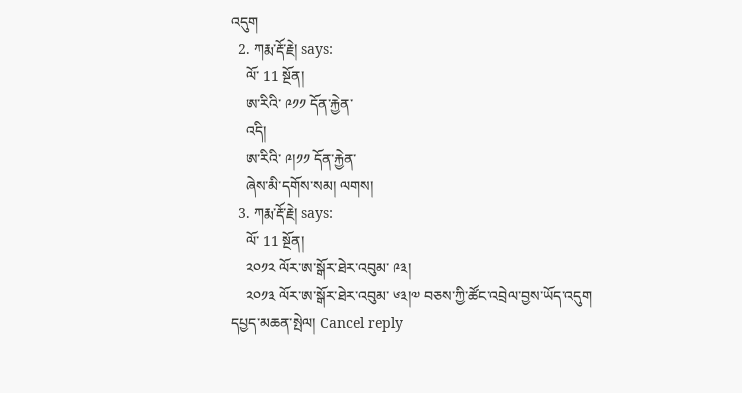འདུག
  2. ཀརྨ་རྡོ་རྗེ། says:
    ལོ་ 11 སྔོན།
    ཨ་རིའི་ ༩༡༡ དོན་རྐྱེན་
    འདི།
    ཨ་རིའི་ ༩།༡༡ དོན་རྐྱེན་
    ཞེས་མི་དགོས་སམ། ལགས།
  3. ཀརྨ་རྡོ་རྗེ། says:
    ལོ་ 11 སྔོན།
    ༢༠༡༢ ལོར་ཨ་སྒོར་ཐེར་འབུམ་ ༩༣།
    ༢༠༡༣ ལོར་ཨ་སྒོར་ཐེར་འབུམ་ ༦༣།༧ བཅས་ཀྱི་ཚོང་འབྲེལ་བྱས་ཡོད་འདུག
དཔྱད་མཆན་སྤེལ། Cancel reply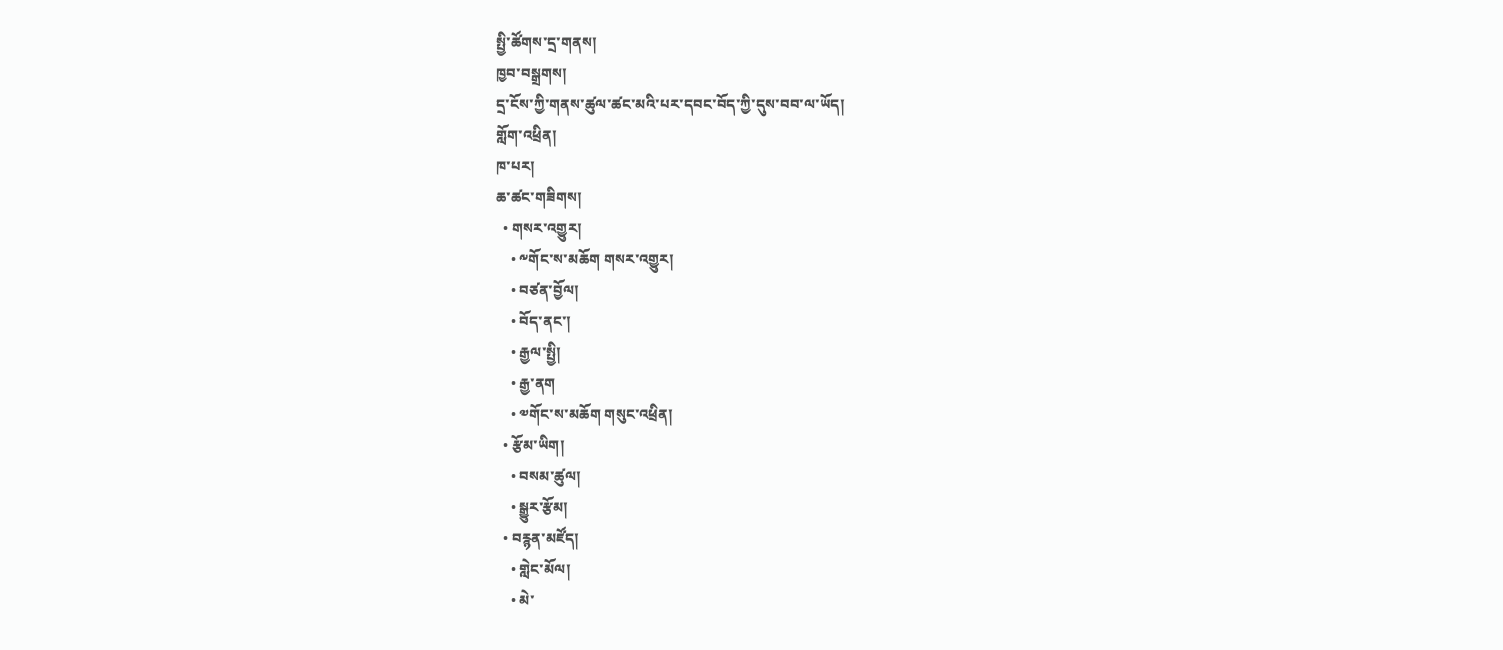སྤྱི་ཚོགས་དྲ་གནས།
ཁྱབ་བསྒྲགས།
དྲ་ངོས་ཀྱི་གནས་ཚུལ་ཚང་མའི་པར་དབང་བོད་ཀྱི་དུས་བབ་ལ་ཡོད།
གློག་འཕྲིན།
ཁ་པར།
ཆ་ཚང་གཟིགས།
  • གསར་འགྱུར།
    • ༸གོང་ས་མཆོག གསར་འགྱུར།
    • བཙན་བྱོལ།
    • བོད་ནང་།
    • རྒྱལ་སྤྱི།
    • རྒྱ་ནག
    • ༧གོང་ས་མཆོག གསུང་འཕྲིན།
  • རྩོམ་ཡིག།
    • བསམ་ཚུལ།
    • སྒྱུར་རྩོམ།
  • བརྙན་མཛོད།
    • གླེང་མོལ།
    • མེ་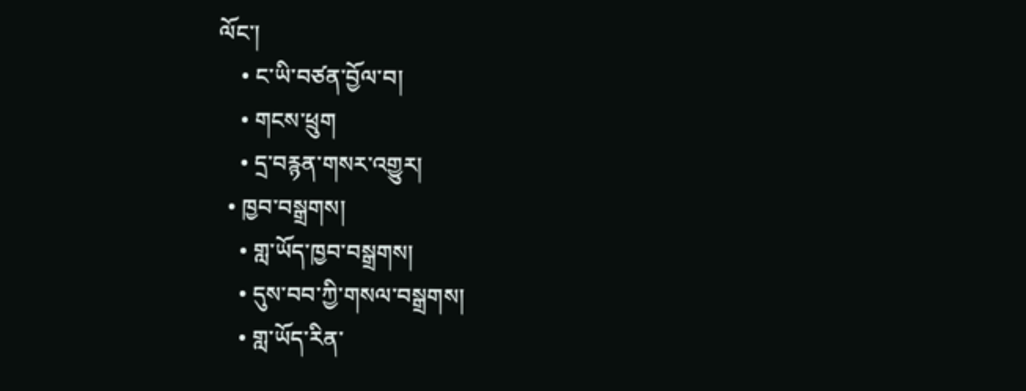ལོང་།
    • ང་ཡི་བཙན་བྱོལ་བ།
    • གངས་ཕྲུག
    • དྲ་བརྙན་གསར་འགྱུར།
  • ཁྱབ་བསྒྲགས།
    • གླ་ཡོད་ཁྱབ་བསྒྲགས།
    • དུས་བབ་ཀྱི་གསལ་བསྒྲགས།
    • གླ་ཡོད་རིན་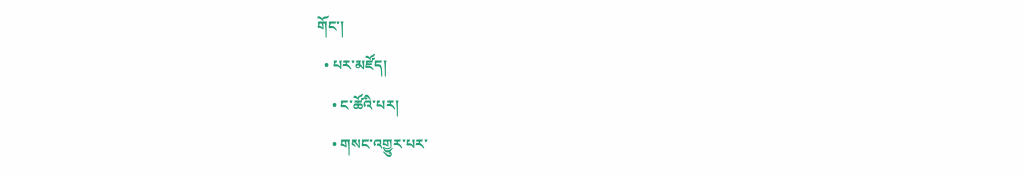གོང་།
  • པར་མཛོད།
    • ང་ཚོའི་པར།
    • གསང་འགྱུར་པར་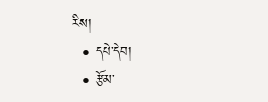རིས།
  • དཔེ་དེབ།
  • རྩོམ་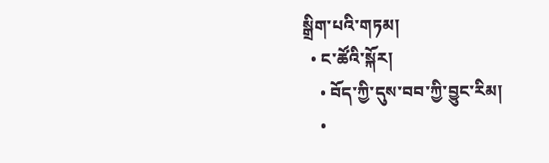སྒྲིག་པའི་གཏམ།
  • ང་ཚོའི་སྐོར།
    • བོད་ཀྱི་དུས་བབ་ཀྱི་བྱུང་རིམ།
    •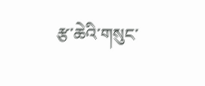རྩ་ཆེའི་གསུང་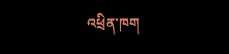འཕྲིན་ཁག